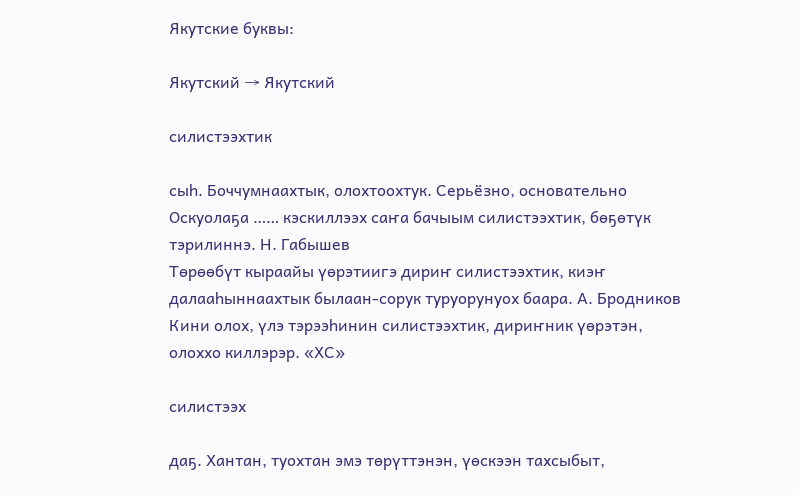Якутские буквы:

Якутский → Якутский

силистээхтик

сыһ. Боччумнаахтык, олохтоохтук. Серьёзно, основательно
Оскуолаҕа …… кэскиллээх саҥа бачыым силистээхтик, бөҕөтүк тэрилиннэ. Н. Габышев
Төрөөбүт кыраайы үөрэтиигэ дириҥ силистээхтик, киэҥ далааһыннаахтык былаан-сорук туруорунуох баара. А. Бродников
Кини олох, үлэ тэрээһинин силистээхтик, дириҥник үөрэтэн, олоххо киллэрэр. «ХС»

силистээх

даҕ. Хантан, туохтан эмэ төрүттэнэн, үөскээн тахсыбыт,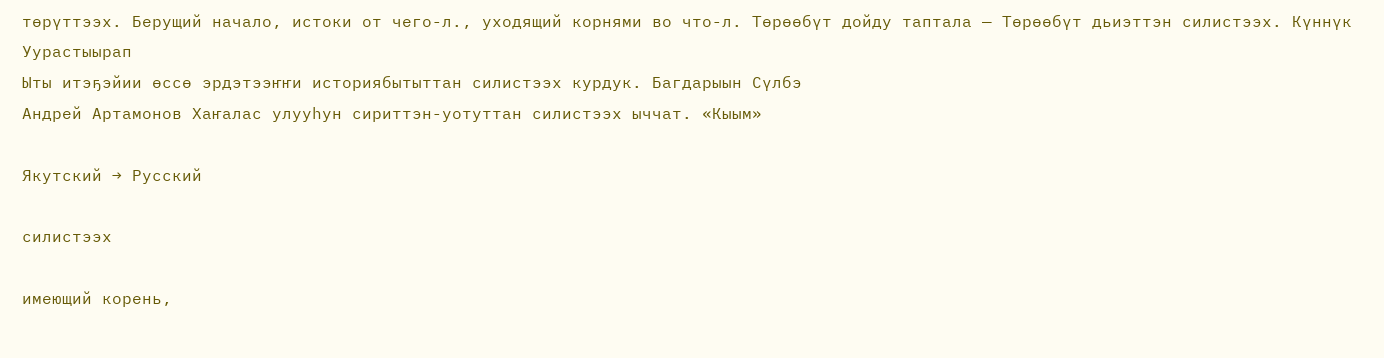төрүттээх. Берущий начало, истоки от чего-л., уходящий корнями во что-л. Төрөөбүт дойду таптала — Төрөөбүт дьиэттэн силистээх. Күннүк Уурастыырап
Ыты итэҕэйии өссө эрдэтээҥҥи историябытыттан силистээх курдук. Багдарыын Сүлбэ
Андрей Артамонов Хаҥалас улууһун сириттэн-уотуттан силистээх ыччат. «Кыым»

Якутский → Русский

силистээх

имеющий корень,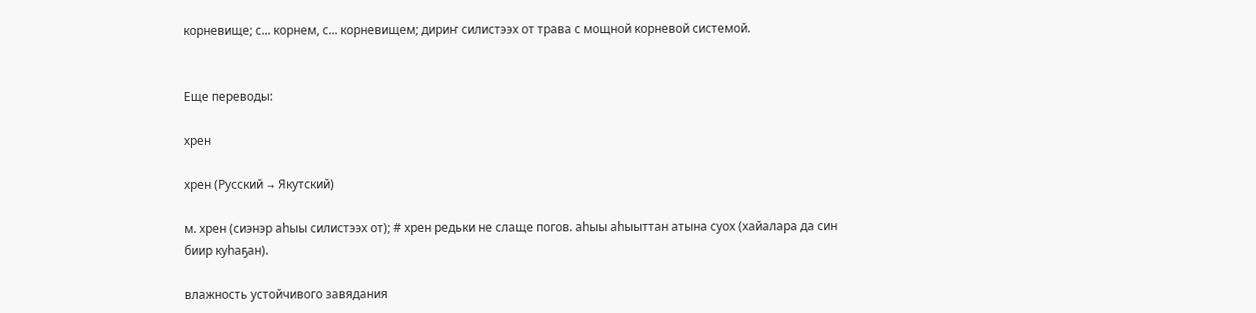корневище; с... корнем, с... корневищем; дириҥ силистээх от трава с мощной корневой системой.


Еще переводы:

хрен

хрен (Русский → Якутский)

м. хрен (сиэнэр аһыы силистээх от); # хрен редьки не слаще погов. аһыы аһыыттан атына суох (хайалара да син биир куһаҕан).

влажность устойчивого завядания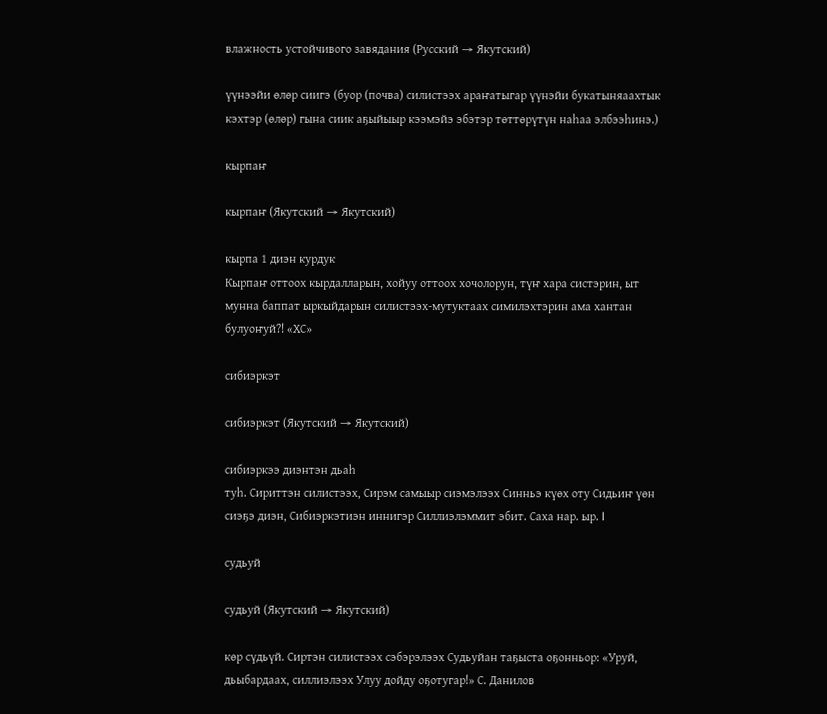влажность устойчивого завядания (Русский → Якутский)

үүнээйи өлөр сиигэ (буор (почва) силистээх араҥатыгар үүнэйи букатыняаахтык кэхтэр (өлөр) гына сиик аҕыйыыр кээмэйэ эбэтэр төттөрүтүн наһаа элбээһинэ.)

кырпаҥ

кырпаҥ (Якутский → Якутский)

кырпа 1 диэн курдук
Кырпаҥ оттоох кырдалларын, хойуу оттоох хочолорун, түҥ хара систэрин, ыт мунна баппат ыркыйдарын силистээх-мутуктаах симилэхтэрин ама хантан булуоҥуй?! «ХС»

сибиэркэт

сибиэркэт (Якутский → Якутский)

сибиэркээ диэнтэн дьаһ
туһ. Сириттэн силистээх, Сирэм самыыр сиэмэлээх Синньэ күөх оту Сидьиҥ үөн сиэҕэ диэн, Сибиэркэтиэн иннигэр Силлиэлэммит эбит. Саха нар. ыр. I

судьуй

судьуй (Якутский → Якутский)

көр сүдьүй. Сиртэн силистээх сэбэрэлээх Судьуйан таҕыста оҕонньор: «Уруй, дьыбардаах, силлиэлээх Улуу дойду оҕотугар!» С. Данилов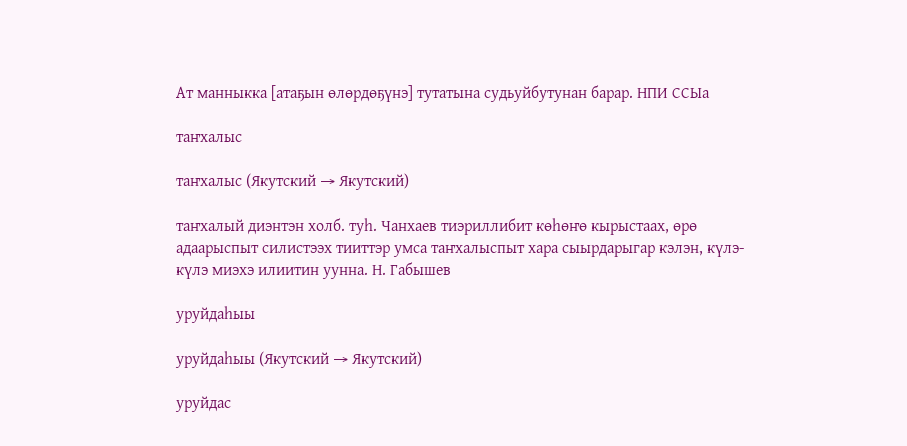Ат манныкка [атаҕын өлөрдөҕүнэ] тутатына судьуйбутунан барар. НПИ ССЫа

таҥхалыс

таҥхалыс (Якутский → Якутский)

таҥхалый диэнтэн холб. туһ. Чанхаев тиэриллибит көһөҥө кырыстаах, өрө адаарыспыт силистээх тииттэр умса таҥхалыспыт хара сыырдарыгар кэлэн, күлэ-күлэ миэхэ илиитин уунна. Н. Габышев

уруйдаһыы

уруйдаһыы (Якутский → Якутский)

уруйдас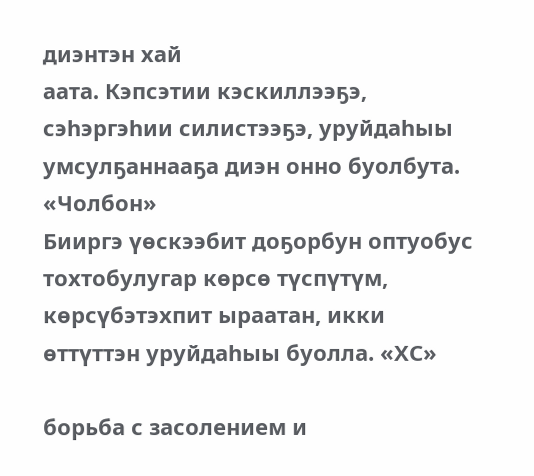диэнтэн хай
аата. Кэпсэтии кэскиллээҕэ, сэһэргэһии силистээҕэ, уруйдаһыы умсулҕаннааҕа диэн онно буолбута. «Чолбон»
Бииргэ үөскээбит доҕорбун оптуобус тохтобулугар көрсө түспүтүм, көрсүбэтэхпит ыраатан, икки өттүттэн уруйдаһыы буолла. «ХС»

борьба с засолением и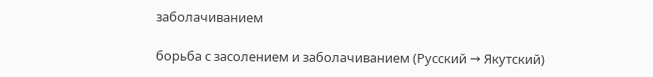заболачиванием

борьба с засолением и заболачиванием (Русский → Якутский)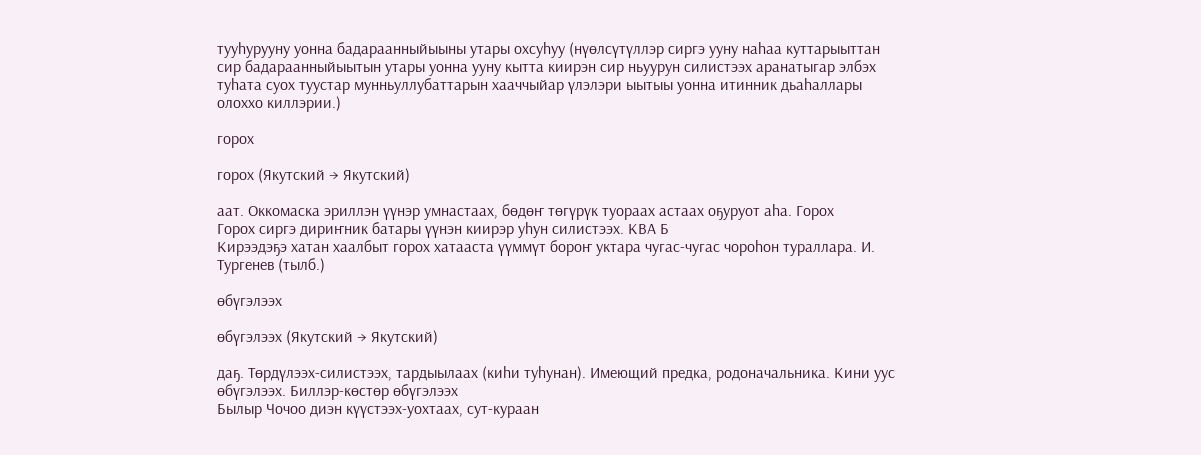тууһурууну уонна бадараанныйыыны утары охсуһуу (нүөлсүтүллэр сиргэ ууну наһаа куттарыыттан сир бадараанныйыытын утары уонна ууну кытта киирэн сир ньуурун силистээх аранатыгар элбэх туһата суох туустар мунньуллубаттарын хааччыйар үлэлэри ыытыы уонна итинник дьаһаллары олоххо киллэрии.)

горох

горох (Якутский → Якутский)

аат. Оккомаска эриллэн үүнэр умнастаах, бөдөҥ төгүрүк туораах астаах оҕуруот аһа. Горох
Горох сиргэ дириҥник батары үүнэн киирэр уһун силистээх. КВА Б
Кирээдэҕэ хатан хаалбыт горох хатааста үүммүт бороҥ уктара чугас-чугас чороһон тураллара. И. Тургенев (тылб.)

өбүгэлээх

өбүгэлээх (Якутский → Якутский)

даҕ. Төрдүлээх-силистээх, тардыылаах (киһи туһунан). Имеющий предка, родоначальника. Кини уус өбүгэлээх. Биллэр-көстөр өбүгэлээх
Былыр Чочоо диэн күүстээх-уохтаах, сут-кураан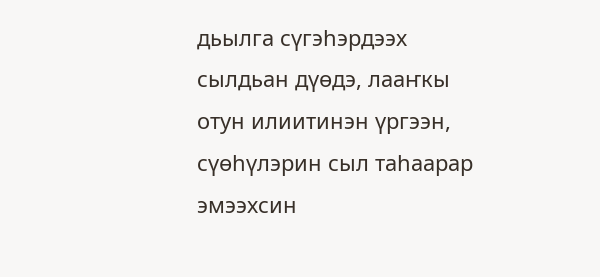дьылга сүгэһэрдээх сылдьан дүөдэ, лааҥкы отун илиитинэн үргээн, сүөһүлэрин сыл таһаарар эмээхсин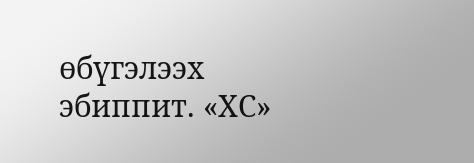өбүгэлээх эбиппит. «ХС»